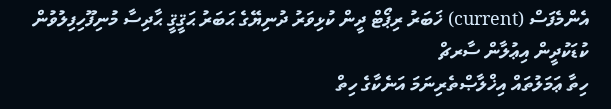އެންމެފަސް (current) ޚަބަރު ރިޕޯޓް ދީން ކުޅިވަރު ދުނިޔޭގެ ޙަބަރު ޙަޤީޤީ ޙާދިސާ މުނިފޫހިފިލުވުން ކުޑަކުދީން އިޢުލާން ސާރޗް
ހިތާ ޢަމަލުތައް އިޚްލާޞްތެރިނަމަ އަނެކާގެ ހިތް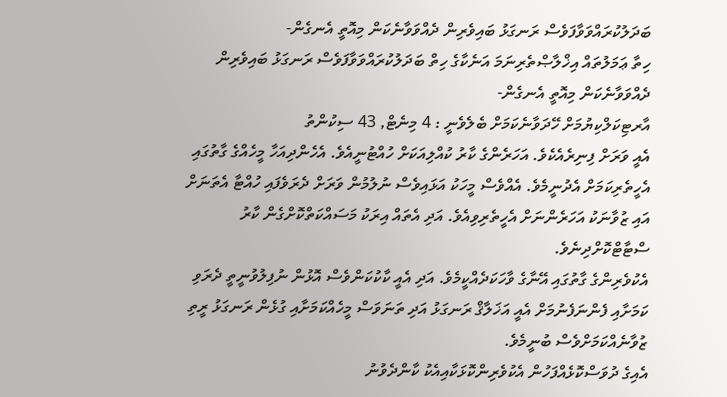ބަދަލުކުރައްވަވާފަވެސް ރަނގަޅު ބައިވެރިން ދެއްވަވާނެކަން މިއޮތީ އެނގެން-
ހިތާ ޢަމަލުތައް އިޚްލާޞްތެރިނަމަ އަނެކާގެ ހިތް ބަދަލުކުރައްވަވާފަވެސް ރަނގަޅު ބައިވެރިން ދެއްވަވާނެކަން މިއޮތީ އެނގެން-
އާރޓިކަލްކިޔުމަށް ހޭދަވާނެކަމަށް ބެލެވެނީ : 4 މިނެޓް, 43 ސިކުންތު
އެއީ ވަރަށް ފިނިރެއެކެވެ. އަހަރެންގެ ކާރު ކުއްލިއަކަށް ހުއްޓުނީއެވެ. އެހެންދިއަހާ މީހެއްގެ ގާތުގައި އެހީތެރިކަމަށް އެދުނީމެވެ. އެއްވެސް މީހަކު އަޅައިވެސް ނުލުމުން ވަރަށް ދެރަވެފައި ހުއްޓާ އެތަނަށް އައި ޒުވާނަކު އަހަރެންނަށް އެހީތެރިވިއެވެ. އަދި އެތައް އިރަކު މަސައްކަތްކޮށްގެން ކާރު ސްޓާޓްކޮށްދިނެވެ.
އެކުވެރިންގެ ގާތުގައި އޭނާގެ ވާހަކަދެއްކީމެވެ. އަދި އެއީ ކާކުކަންވެސް އޮޅުން ނުފިލުވުނީތީ ދެރަވި ކަމަށާއި ފެންނަފެނުމަށް އެއީ އަޚަލާޤް ރަނގަޅު އަދި ތަނަވަސް މީހެއްކަމަށާއި ގުޅެން ރަނގަޅު ރީތި ޒުވާނެއްކަމަށްވެސް ބުނީމެވެ.
އެއިގެ ދުވަސްކޮޅެއްފަހުން އެކުވެރިންކޮޅަކާއިއެކު ކާންދެވުނު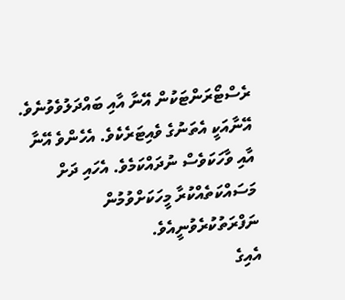ރެސްޓޯރަންޓަކުން އޭނާ އާއި ބައްދަލުވެވުނެވެ. އޭނާއަކީ އެތަނުގެ ވެއިޓަރެކެވެ. އެހެންވެ އޭނާ އާއި ވާހަކަވެސް ނުދައްކަމެވެ. އެހައި ދަށް މަސައްކަތެއްކުރާ މީހަކަށްވުމުން ނަފްރަތުކުރެވުނީއެވެ.
އެއިގެ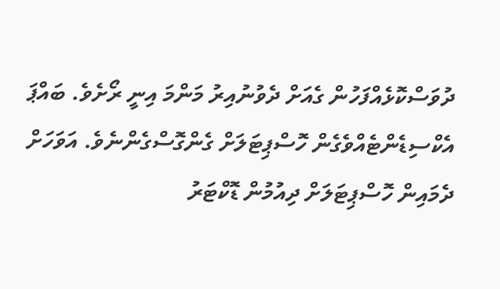ދުވަސްކޮޅެއްފަހުން ގެއަށް ދެވުނުއިރު މަންމަ އިނީ ރޯށެވެ. ބައްޕަ އެކްސިޑެންޓެއްވެގެން ހޮސްޕިޓަލަށް ގެންގޮސްގެންނެވެ. އަވަހަށް ދެމައިން ހޮސްޕިޓަލަށް ދިއުމުން ޑޮކްޓަރު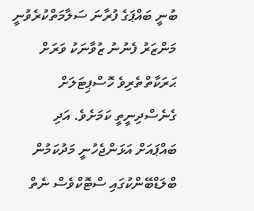ބުނީ ބައްޕަގެ ފުރާނަ ސަލާމަތްކުރެވުނީ މަންޒަރު ފެނުނު ޒުވާނަކު ވަރަށް ޙަރަކާތްތެރިވެ ހޮސްޕިޓަލަށް ގެނެސްދިނީތީ ކަމަށެވެ. އަދި ބައްޕައަށް އަޅަންޖެހުނީ މަދުކަމުން ބްލަޑްބޭންކުގައި ސްޓޮކްވެސް ނެތް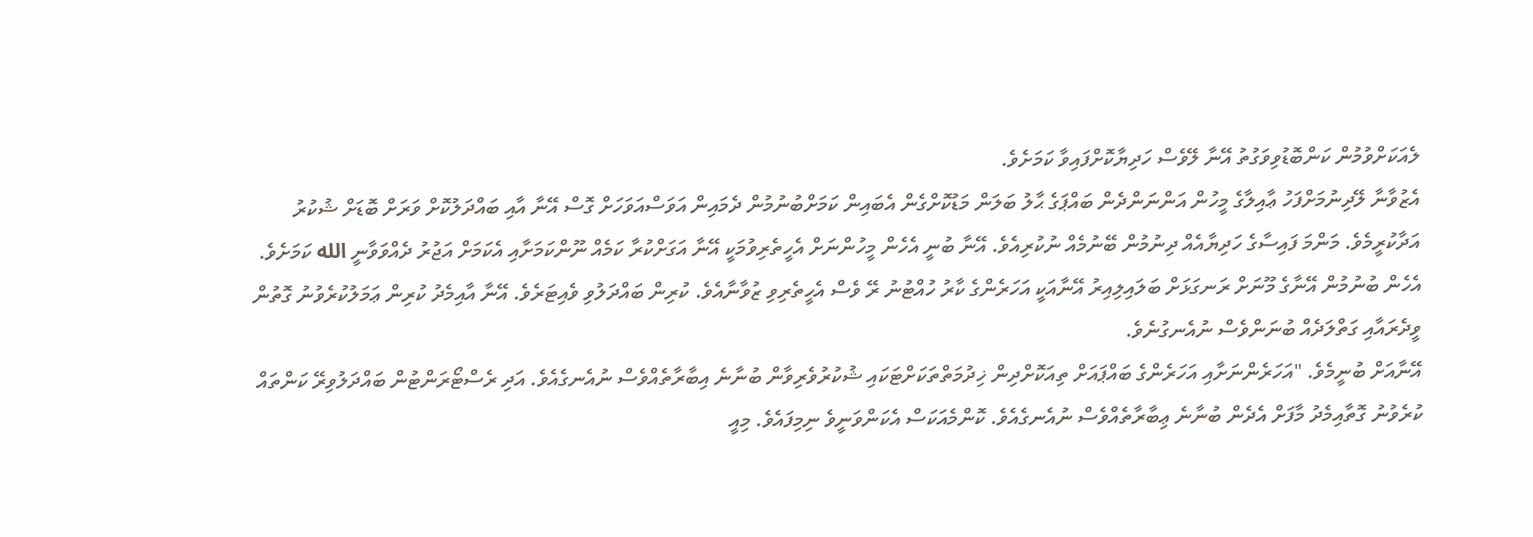ލެއަކަށްވުމުން ކަންބޮޑުވިވަގުތު އޭނާ ލޭވެސް ހަދިޔާކޮށްފައިވާ ކަމަށެވެ.
އެޒުވާނާ ލޭދިނުމަށްފަހު ޢާއިލާގެ މީހުން އަންނަންދެން ބައްޕަގެ ޙާލު ބަލަން މަޑުކޮށްގެން އެބައިން ކަމަށްބުނުމުން ދެމައިން އަވަސްއަވަހަށް ގޮސް އޭނާ އާއި ބައްދަލުކޮށް ވަރަށް ބޮޑަށް ޝުކުރު އަދާކުރީމެވެ. މަންމަ ފައިސާގެ ހަދިޔާއެއް ދިނުމުން ބޭނުމެއް ނުކުރިއެވެ. އޭނާ ބުނީ އެހެން މީހުންނަށް އެހީތެރިވުމަކީ އޭނާ އަގަށްކުރާ ކަމެއް ނޫންކަމަށާއި އެކަމަށް އަޖުރު ދެއްވަވާނީ الله ކަމަށެވެ.
އެހެން ބުނުމުން އޭނާގެ މޫނަށް ރަނގަޅަށް ބަލައިލިއިރު އޭނާއަކީ އަހަރެންގެ ކާރު ހުއްޓުނު ރޭ ވެސް އެހީތެރިވި ޒުވާނާއެވެ. ކުރިން ބައްދަލުވި ވެއިޓަރެވެ. އޭނާ އާއިމެދު ކުރިން ޢަމަލުކުރެވުނު ގޮތުން ވީދެރައާއި ގަތްލަދެއް ބުނަންވެސް ނުއެނގުނެވެ.
އޭނާއަށް ބުނީމެވެ. "އަހަރެންނަށާއި އަހަރެންގެ ބައްޕައަށް ތިއަކޮށްދިން ޚިދުމަތްތަކަށްޓަކައި ޝުކުރުވެރިވާން ބުނާނެ އިބާރާތެއްވެސް ނުއެނގެއެވެ. އަދި ރެސްޓޯރަންޓުން ބައްދަލުވިރޭ ކަންތައް ކުރެވުނު ގޮތާއިމެދު މާފަށް އެދެން ބުނާނެ ޢިބާރާތެއްވެސް ނުއެނގެއެވެ. ކޮންމެއަކަސް އެކަންވަނީވެ ނިމިފައެވެ. މިއީ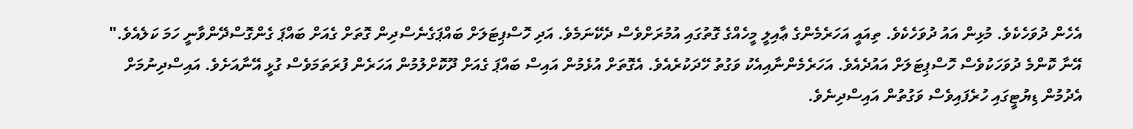އެހެން ދުވަހެކެވެ. މުޅިން އައު ދުވަހެކެވެ. ތިއައީ އަހަރެމެންގެ ޢާއިލީ މީހެއްގެ ގޮތުގައި އުމުރަށްވެސް ދެކޭނަމެވެ. އަދި ހޮސްޕިޓަލަށް ބައްޕަގެނެސްދިން ގޮތަށް ގެއަށް ބައްޕަ ގެންގޮސްދޭންވާނީ ހަމަ ކަލެއެވެ."
އޭނާ ކޮންމެ ދުވަހަކުވެސް ހޮސްޕިޓަލަށް އައުދެއެވެ. އަހަރެމެންނާއިއެކު ވަގުތު ހޭދަކުރެއެވެ. އެގޮތަށް އުޅެމުން އައިސް ބައްޕަ ގެއަށް ދޫކޮށްލުމުން އަހަރެން ފުރަތަމަވެސް ގުޅީ އޭނާއަށެވެ. އައިސްދިނުމަށް އެދުމުން ޑިޔުޓީގައި ހުރެފައިވެސް ވަގުތުން އައިސްދިނެވެ.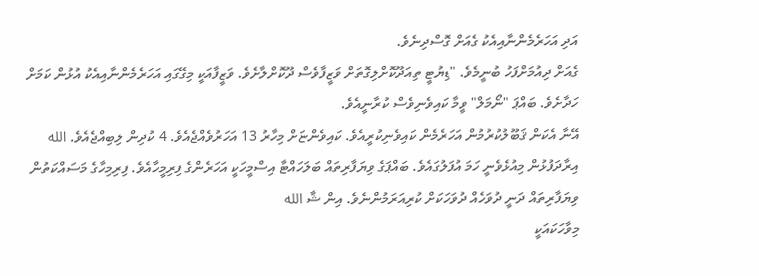އަދި އަހަރެމެންނާއިއެކު ގެއަށް ގޮސްދިނެވެ.
ގެއަށް ދިއުމަށްފަހު ބުނީމެވެ. "ޑިޔުޓީ ތިއަދޫކޮށްލިގޮތަށް ވަޒީފާވެސް ދޫކޮށްލާށެވެ. ވަޒީފާއަކީ މިގޭގައި އަހަރެމެންނާއިއެކު އުޅުން ކަމަށް ހަދާށެވެ. ބައްޕަ "ނޯމަލް" ވީމާ ކައިވެނިވެސް ކުރާނީއެވެ.
އޭނާ އެކަން ޤަބޫލުކުރުމުން އަހަރެމެން ކައިވެނިކުރީއެވެ. ކައިވެންޏަށް މިހާރު 13 އަހަރުވެއްޖެއެވެ. 4 ކުދިން ލިބިއްޖެއެވެ. الله އިރާދަފުޅުން މިއުޅެވެނީ ހަމަ އުފަލުގައެވެ. ބައްޕަގެ ވިޔަފާރިތައް ބަލަހައްޓާ އިސްމީހަކީ އަހަރެންގެ ފިރިމީހާއެވެ. ފިރިމިހާގެ މަސައްކަތުން ވިޔަފާރިތައް ދަނީ ދުވަހެއް ދުވަހަކަށް ކުރިއަރަމުންނެވެ. އިން ޝާ الله
މިވާހަކައަކީ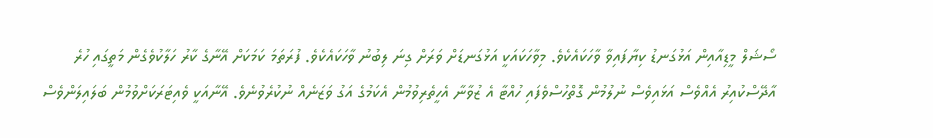ސޯޝަލް މީޑިއާއިން އަޅުގަނޑު ކިޔާފައިވާ ވާހަކައެކެވެ. މިވާހަކައަކީ އަޅުގަނޑަށް ވަރަށް ގިނަ ލިބުނު ވާހަކައެކެވެ. ފުރަތަމަ ކަމަކަށް އޭނާގެ ކާރު ހަލާކުވެގެން މަތީގައި ހުރެ އާދޭސްކުއިރު އެއްވެސް އަޅައިވެސް ނުލުމުން ގޮތްހުސްވެފައި ހުއްޓާ އެ ޒުވާނާ އެހީތެރިވުމުން އެކަމުގެ އަގު ވަޒަނެއް ނުކުރެވުނެވެ. އޭނާއަކީ ވެއިޓަރަކަށްވުމުން ބަލައިލަންވެސް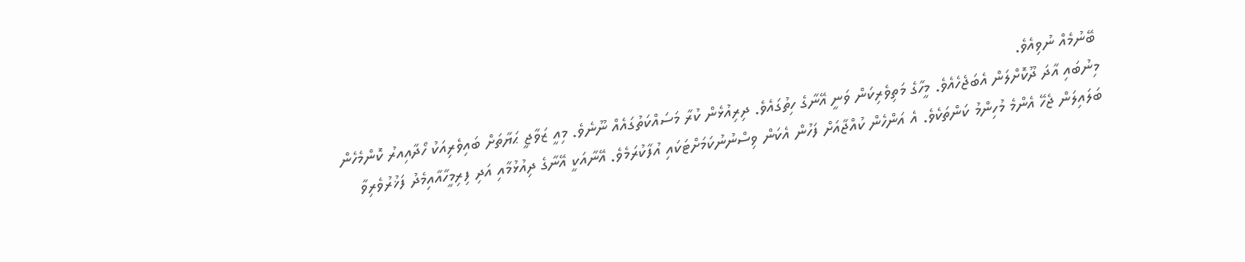ބޭނުމެއް ނުވިއެވެ.
މިނުބައި އާދަ ދޫކޮށްލަން އެބަޖެހެއެވެ. މީހާގެ މަތިވެރިކަން ވަނީ އޭނާގެ ހިތުގައެވެ. ދިރިއުޅެން ކުރާ މަސައްކަތުގައެއް ނޫނެވެ. މިއީ ޒަވާޖީ ޙަޔާތަށް ބައިވެރިއަކު ހޯދާއިއރު ކޮންމެހެން ބަލައިލަން ޖެހޭ އެންމެ މުހިންމު ކަންތަކެވެ. އެ އަންހެން ކުއްޖާއަށް ފަހުން އެކަން ވިސްނުނުކަމަށްޓަކައި އުފާކުރަމެވެ. އޭނާއަކީ އޭނާގެ ދިއުޅުމާއި އަދި ފިރިމީހާއާއިމެދު ފަޚުރުވެރިވާ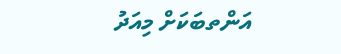އަންތބަކަށް މިއަދު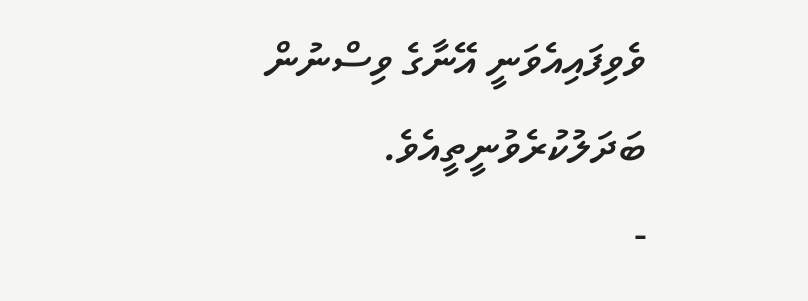ވެވިފައިއެވަނީ އޭނާގެ ވިސްނުން ބަދަލުކުރެވުނީތީއެވެ.
-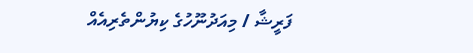ފަރީޝާ / މިއަދުނޫހުގެ ކިޔުންތެރިއެއް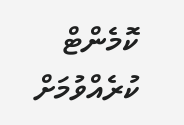ކޮމެންޓް ކުރެއްވުމަށް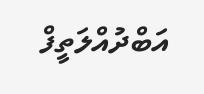އަބްދުއްލަތީފް